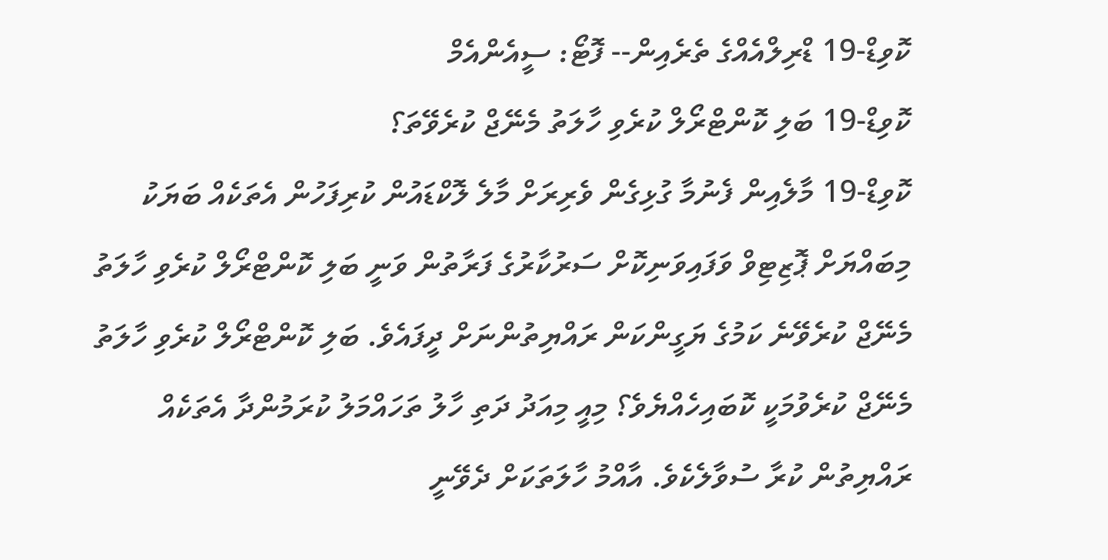ކޮވިޑް-19 ޑްރިލްއެއްގެ ތެރެއިން-- ފޮޓޯ: ސީއެންއެމް
ކޮވިޑް-19 ބަލި ކޮންޓްރޯލް ކުރެވި ހާލަތު މެނޭޖް ކުރެވޭތަ؟
ކޮވިޑް-19 މާލެއިން ފެނުމާ ގުޅިގެން ވެރިރަށް މާލެ ލޮކްޑައުން ކުރިފަހުން އެތަކެއް ބަޔަކު މިބައްޔަށް ޕޮޒިޓިވް ވަފައިވަނިކޮށް ސަރުކާރުގެ ފަރާތުން ވަނީ ބަލި ކޮންޓްރޯލް ކުރެވި ހާލަތު މެނޭޖް ކުރެވޭނެ ކަމުގެ ޔަގީންކަން ރައްޔިތުންނަށް ދީފައެވެ. ބަލި ކޮންޓްރޯލް ކުރެވި ހާލަތު މެނޭޖް ކުރެވުމަކީ ކޮބައިހެއްޔެވެ؟ މިއީ މިއަދު ދަތި ހާލު ތަހައްމަލު ކުރަމުންދާ އެތަކެއް ރައްޔިތުން ކުރާ ސުވާލެކެވެ. އާއްމު ހާލަތަކަށް ދެވޭނީ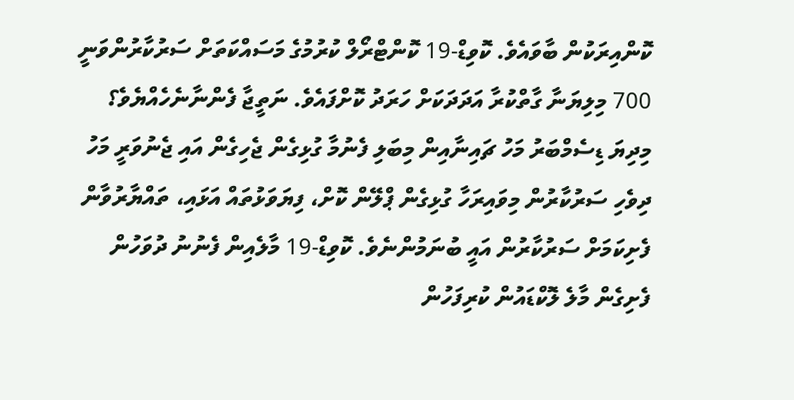ކޮންއިރަކުން ބާވައެވެ. ކޮވިޑް-19 ކޮންޓްރޯލް ކުރުމުގެ މަސައްކަތަށް ސަރުކާރުންވަނީ 700 މިލިޔަނާ ގާތްކުރާ އަދަދަކަށް ހަރަދު ކޮށްފައެވެ. ނަތީޖާ ފެންނާނެހެއްޔެވެ؟
މިދިޔަ ޑިސެމްބަރު މަހު ޗައިނާއިން މިބަލި ފެނުމާ ގުޅިގެން ޖެހިގެން އައި ޖެނުވަރީ މަހު ދިވެހި ސަރުކާރުން މިވައިރަހާ ގުޅިގެން ޕްލޭން ކޮށް، ފިޔަވަޅުތައް އަޅައި، ތައްޔާރުވާން ފެށިކަމަށް ސަރުކާރުން އައީ ބުނަމުންނެވެ. ކޮވިޑް-19 މާލެއިން ފެނުނު ދުވަހުން ފެށިގެން މާލެ ލޮކްޑައުން ކުރިފަހުން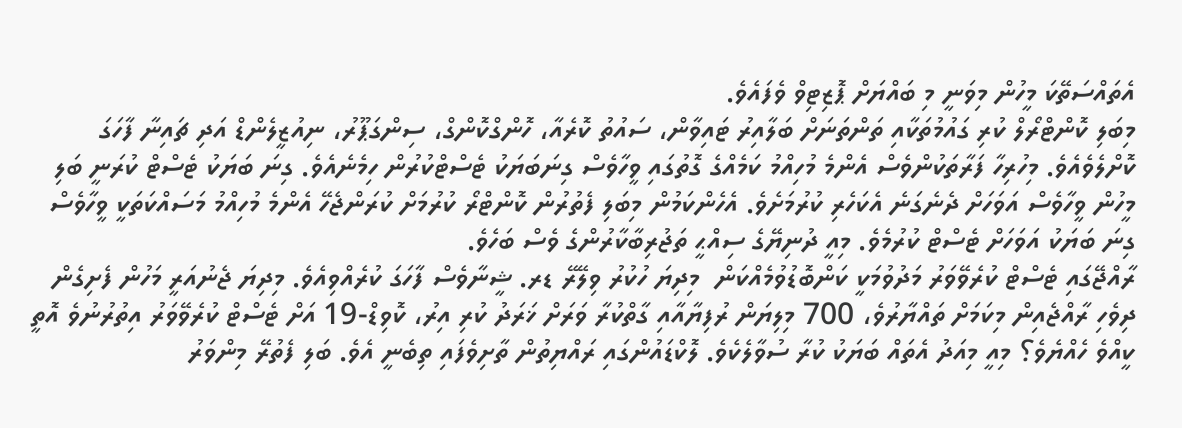އެތައްސަތޭކަ މީހުން މިވަނީ މި ބައްޔަށް ޕޮޒިޓިވް ވެފައެވެ.
މިބަލި ކޮންޓްރޯލް ކުރި ގައުމުތަކާއި ތަންތަނަށް ބަލާއިރު ޓައިވާން، ސައުތު ކޮރެއާ، ހޮންގްކޮންގް، ސިންގަޕޫރު، ނިއުޒީލެންޑް އަދި ޗައިނާ ފާހަގަ ކޮށްލެވެއެވެ. މިހުރިހާ ފަރާތަކުންވެސް އެންމެ މުހިއްމު ކަމެއްގެ ގޮތުގައި ވީހާވެސް ގިނަބަޔަކު ޓެސްޓްކުރުން ހިމެނެއެވެ. ގިނަ ބަޔަކު ޓެސްޓް ކުރަނީ ބަލި މީހުން ވީހާވެސް އަވަހަށް ދެނެގަނެ އެކަހެރި ކުރުމަށެވެ. އެހެންކަމުން މިބަލި ފެތުރުން ކޮންޓްރޯ ކުރުމަށް ކުރަންޖެހޭ އެންމެ މުހިއްމު މަސައްކަތަކީ ވީހާވެސް ގިނަ ބަޔަކު އަވަހަށް ޓެސްޓް ކުރުމެވެ. މިއީ ދުނިޔޭގެ ސިއްޙީ ތަޖުރިބާކާރުންގެ ވެސް ބަހެވެ.
ރާއްޖޭގައި ޓެސްޓް ކުރެވޭވަރު މަދުވުމަކީ ކަންބޮޑުވުމެއްކަން  މިދިޔަ ހުކުރު ވިލޭރޭ ޑރ. ޝީނާވެސް ފާހަގަ ކުރެއްވިއެވެ. މިދިޔަ ޖެނުއަރީ މަހުން ފެށިގެން ދިވެހި ރާއްޖެއިން މިކަމަށް ތައްޔާރުވެ، 700 މިލިޔަން ރުފިޔާއާއި ގާތްކުރާ ވަރަށް ޚަރަދު ކުރި އިރު، ކޮވިޑް-19 އަށް ޓެސްޓް ކުރެވޭވަރު އިތުރުނުވެ އޮތީ ކީއްވެ ހެއްޔެވެ؟ މިއީ މިއަދު އެތައް ބަޔަކު ކުރާ ސުވާލެކެވެ. ލޮކްޑައުންގައި ރައްޔިތުން ތާށިވެފައި ތިބެނީ އެވެ. ބަލި ފެތުރޭ މިންވަރު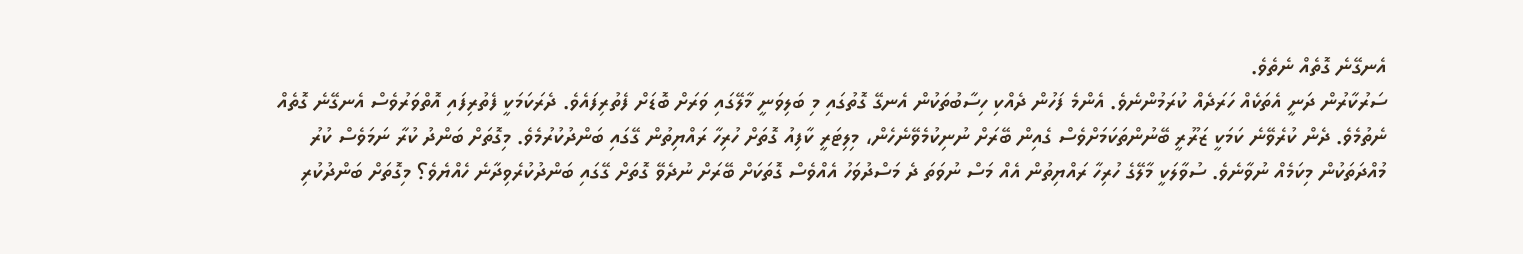އެނގޭނެ ގޮތެއް ނެތެވެ.
ސަރުކާރުން ދަނީ އެތަކެއް ހަރަދެއް ކުރަމުންނެވެ. އެންމެ ފަހުން ދެއްކި ހިސާބުތަކުން އެނގޭ ގޮތުގައި މި ބަލިވަނީ މާލޭގައި ވަރަށް ބޮޑަށް ފެތުރިފައެވެ. ދެރަކަމަކީ ފެތުރިފައި އޮތްވަރުވެސް އެނގޭނެ ގޮތެއް ނެތުމެވެ. ދެން ކުރެވޭނެ ކަމަކީ ޒަރޫރީ ބޭނުންތަކަމަށްވެސް ގެއިން ބޭރަށް ނުނިކުމެވޭނެހެން، މިލިޓަރީ ކާފިއު ގޮތަށް ހުރިހާ ރައްޔިތުން ގޭގައި ބަންދުކުރުމެވެ. މިގޮތަށް ބަންދު ކުރާ ނަމަވެސް ކުރު މުއްދަތަކުން މިކަމެއް ނުވާނެވެ. ސުވާލަކީ މާލޭގެ ހުރިހާ ރައްޔިތުން އެއް މަސް ނުވަތަ ދެ މަސްދުވަހު އެއްވެސް ގޮތަކަށް ބޭރަށް ނުދެވޭ ގޮތަށް ގޭގައި ބަންދުކުރެވިދާނެ ހެއްޔެވެ؟ މިގޮތަށް ބަންދުކުރި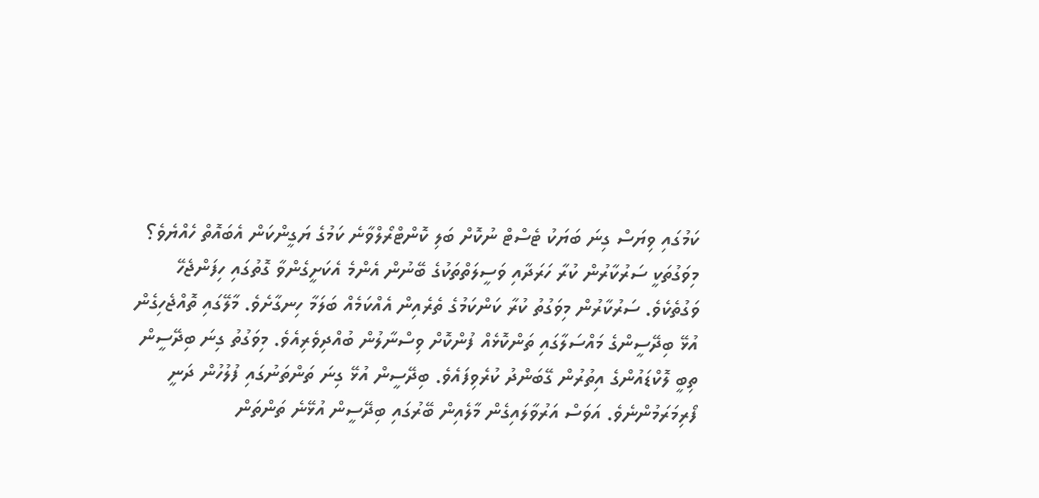ކަމުގައި ވިޔަސް ގިނަ ބަޔަކު ޓެސްޓް ނުކޮށް ބަލި ކޮންޓްރޯލްވާނެ ކަމުގެ ޔަގީންކަން އެބައޮތް ހެއްޔެވެ؟
މިވަގުތަކީ ސަރުކާރުން ކުރާ ހަރަދާއި ވަސީލަތްތަކުގެ ބޭނުން އެންމެ އެކަށީގެންވާ ގޮތުގައި ހިފަންޖެހޭ ވަގުތެކެވެ. ސަރުކާރުން މިވަގުތު ކުރާ ކަންކަމުގެ ތެރެއިން އެއްކަމެއް ބަލަމާ ހިނގާށެވެ. މާލޭގައި ތޮއްޖެހިގެން އުޅޭ ބިދޭސީންގެ މައްސަލާގައި ތަންކޮޅެއް ފުންކޮށް ވިސްނާލުން ބުއްދިވެރިއެވެ. މިވަގުތު ގިނަ ބިދޭސީން ތިބީ ލޮކްޑައުންގެ އިތުރުން ގޭބަންދު ކުރެވިފައެވެ. ބިދޭސީން އުޅޭ ގިނަ ތަންތަނުގައި ފުލުހުން ދަނީ ފޯރިމަރަމުންނެވެ. އަވަސް އަރުވާލައިގެން މާލެއިން ބޭރުގައި ބިދޭސީން އުޅޭނެ ތަންތަން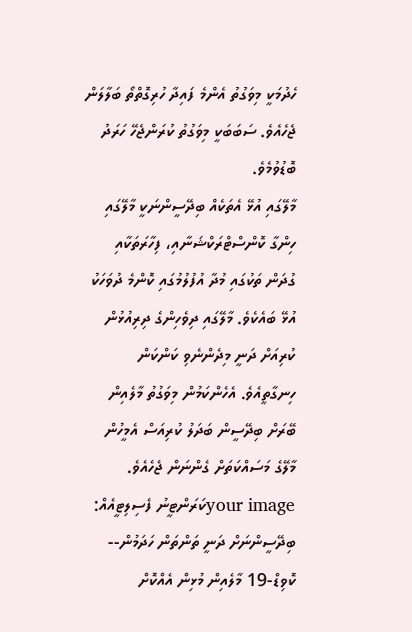ހެދުމަކީ މިވަގުތު އެންމެ ފައިދާ ހުރިގޮތްތޯ ބަލާލަން ޖެހެއެވެ. ސަބަބަކީ މިވަގުތު ކުރަންޖެހޭ ހަރަދު ބޮޑުވުމެވެ.
މާލޭގައި އުޅޭ އެތަކެއް ބިދޭސީންނަކީ މާލޭގައި ހިންގާ ކޮންސްޓްރަކްޝަނާއި، ފިހާރަތަކާއި ގުދަން ތަކުގައި މުދާ އުފުލުމުގައި ކޮންމެ ދުވަހަކު އުޅޭ ބައެކެވެ. މާލޭގައި ދިވެހިންގެ ދިރިއުޅުން ކުރިއަށް ދަނީ މިދެންނެވި ކަންކަން ހިނގާތީއެވެ. އެހެންކަމުން މިވަގުތު މާލެއިން ބޭރަށް ބިދޭސީން ބަދަލު ކުރިއަސް އެމީހުން މާލޭގެ މަސައްކަތަށް ގެންނަން ޖެހެއެވެ.
your imageކަރަންޓީނު ފެސިލިޓީއެއް: ބިދޭސީންނަށް ދަނީ ތަންތަން ހަދަމުން--
ކޮވިޑް-19 މާލެއިން މުޅިން އެއްކޮށް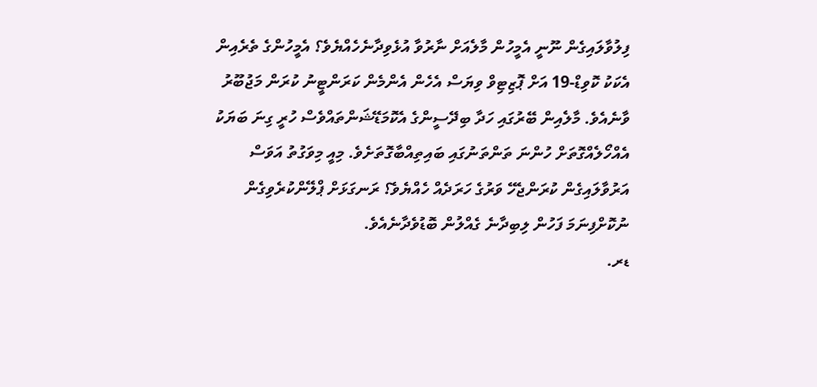ފިލުވާލައިގެން ނޫނީ އެމީހުން މާލެއަށް ނާރުވާ އުޅެވިދާނެހެއްޔެވެ؟ އެމީހުންގެ ތެރެއިން އެކަކު ކޮވިޑް-19 އަށް ޕޮޒިޓިވް ވިޔަސް އެހެން އެންމެން ކަރަންޓީނު ކުރަން މަޖުބޫރު ވާނެއެވެ. މާލެއިން ބޭރުގައި ހަދާ ބިދޭސީންގެ އެކޮމަޑޭޝަންތައްވެސް ހުރީ ގިނަ ބަޔަކު އެއްހޯލެއްގޮތަށް ހުންނަ ތަންތަނުގައި ބައިތިއްބާގޮތަށެވެ. މިއީ މިވަގުތު އަވަސް އަރުވާލައިގެން ކުރަންޖެހޭ ވަރުގެ ހަރަދެއް ހެއްޔެވެ؟ ރަނގަޅަށް ޕްލޭންކުރެވިގެން ނުކޮށްފިނަމަ ފަހުން ލިބިދާނެ ގެއްލުން ބޮޑުވެދާނެއެވެ.
ޑރ.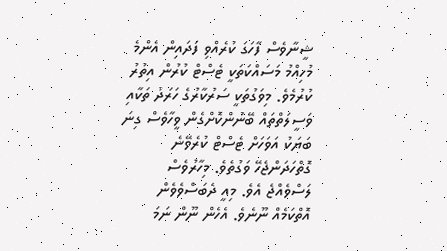ޝީނާވެސް ފާހަގަ ކުރެއްވި ފަދައިން އެންމެ މުހިއްމު މަސައްކަތަކީ ޓެސްޓް ކުރުން އިތުރު ކުރުމެވެ. މިވަގުތަކީ ސަރުކާރުގެ ހަރަދު ތަކާއި ވަސީލަތްތައް ބޭނުންކޮށްގެން ވީހާވެސް ގިނަ ބަޔަކު އަވަހަށް ޓެސްޓް ކުރެވޭނެ ގޮތްހަދަންޖެހޭ ވަގުތެވެ. މިހާރުވެސް ލަސްވެއްޖެ އެވެ. މިއީ ދެބަސްވެވެން އޮތްކަމެއް ނޫނެވެ. އެހެން ނޫން ނަމަ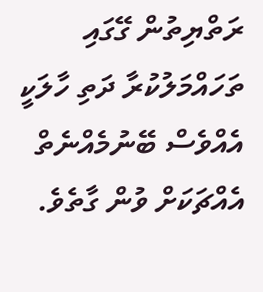ރަތްޔިތުން ގޭގައި ތަހައްމަލުކުރާ ދަތި ހާލަކީ އެއްވެސް ބޭނުމެއްނެތް އެއްޗަކަށް ވުން ގާތެވެ.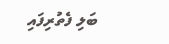ބަލި ފެތުރިފައި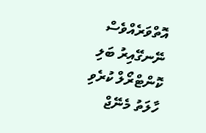އޮތްވަރެއްވެސް ނޭނގޭއިރު ބަލި ކޮންޓްރޯލް ކުރެވި ހާލަތު މެނޭޖް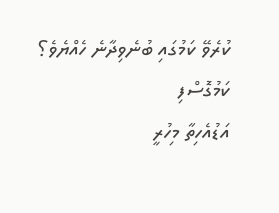ކުރެވޭ ކަމުގައި ބުނެވިދާނެ ހެއްޔެވެ؟
ކަމުގޮސްފި
އަޑުއެހިތާ މިހުރީ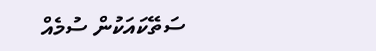ސަތޭކައަކުން ސުމެއް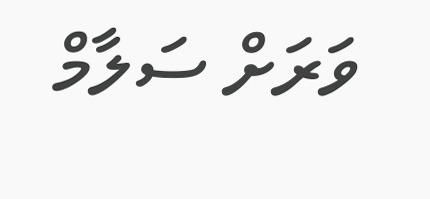ވަރަށް ސަލާމް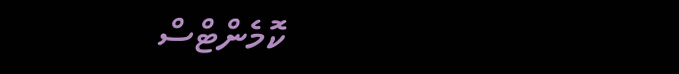ކޮމެންޓްސް